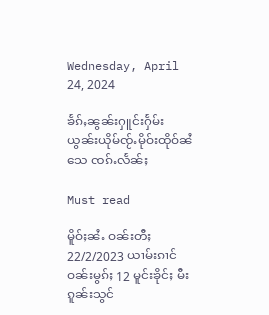Wednesday, April 24, 2024

ၶႅၵ်ႇၼွၼ်းႁူင်းႁႅမ်း ယွၼ်းယိုမ်ၸႂ်ႉမိုဝ်းထိုဝ်ၼႆသေ ၸၵ်ႉလႅၼ်ႈ

Must read

မိူဝ်ႈၼႆႉ ဝၼ်းတီႈ 22/2/2023 ယၢမ်းၵၢင်ဝၼ်းမွၵ်ႈ 12 မူင်းၶိုင်ႈ မီးၵူၼ်းသွင်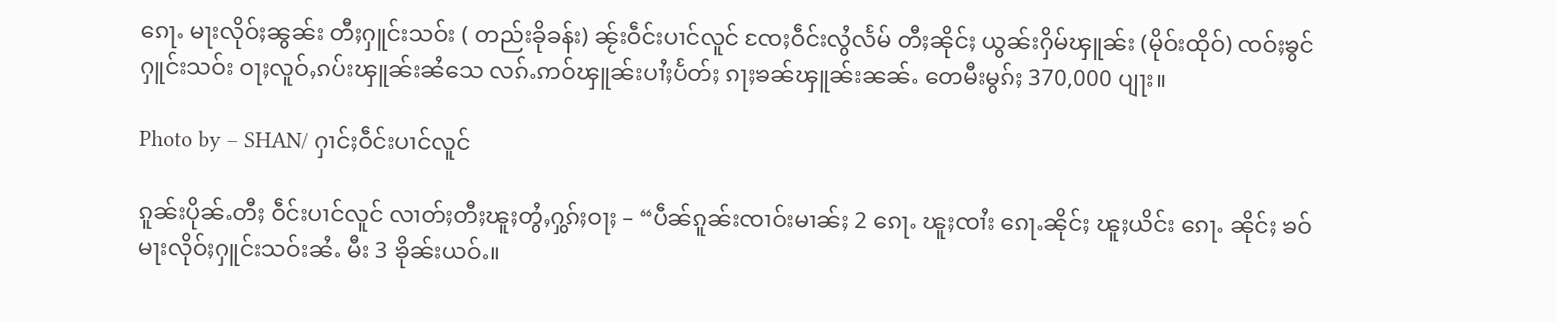ၵေႃႉ မႃးလိုဝ်ႈၼွၼ်း တီႈႁူင်းသဝ်း ( တည်းခိုခန်း) ၼႂ်းဝဵင်းပၢင်လူင် ၸႄႈဝဵင်းလွႆလႅမ် တီႈၼိုင်ႈ ယွၼ်းႁိမ်ၾူၼ်း (မိုဝ်းထိုဝ်) ၸဝ်ႈၶွင်ႁူင်းသဝ်း ဝႃႈလူဝ်ႇၵပ်းၾူၼ်းၼႆသေ လၵ်ႉဢဝ်ၾူၼ်းပၢႆႈပႅတ်ႈ ၵႃႈၶၼ်ၾူၼ်းၼၼ်ႉ တေမီးမွၵ်ႈ 370,000 ပျႃး။

Photo by – SHAN/ ႁၢင်ႈဝဵင်းပၢင်လူင်

ၵူၼ်းပိုၼ်ႉတီႈ ဝဵင်းပၢင်လူင် လၢတ်ႈတီႈၽူႈတွႆႇႁွၵ်ႈဝႃႈ – “ပဵၼ်ၵူၼ်းၸၢဝ်းမၢၼ်ႈ 2 ၵေႃႉ ၽူႈၸၢႆး ၵေႃႉၼိုင်ႈ ၽူႈယိင်း ၵေႃႉ ၼိုင်ႈ ၶဝ်မႃးလိုဝ်ႈႁူင်းသဝ်းၼႆႉ မီး 3 ၶိုၼ်းယဝ်ႉ။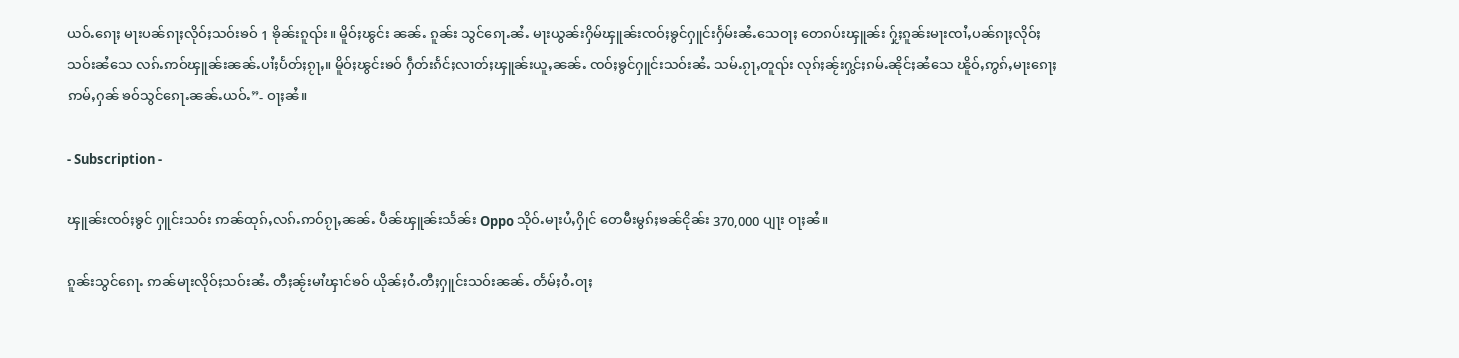ယဝ်ႉၵေႃႈ မႃးပၼ်ၵႃႈလိုဝ်ႈသဝ်းၶဝ် 1 ၶိုၼ်းၵူၺ်း။ မိူဝ်ႈၽွင်း ၼၼ်ႉ ၵူၼ်း သွင်ၵေႃႉၼႆႉ မႃးယွၼ်းႁိမ်ၾူၼ်းၸဝ်ႈၶွင်ႁူင်းႁႅမ်းၼႆႉသေဝႃႈ တေၵပ်းၾူၼ်း ႁႂ်ႈၵူၼ်းမႃးၸၢႆႇပၼ်ၵႃႈလိုဝ်ႈသဝ်းၼႆသေ လၵ်ႉဢဝ်ၾူၼ်းၼၼ်ႉပၢႆႈပႅတ်ႈၵႂႃႇ။ မိူဝ်ႈၽွင်းၶဝ် ႁဵတ်းၵႅင်ႈလၢတ်ႈၾူၼ်းယူႇၼၼ်ႉ ၸဝ်ႈၶွင်ႁူင်းသဝ်းၼႆႉ သမ်ႉၵႂႃႇတူၺ်း လုၵ်ႈၼႂ်းႁွင်ႈၵမ်ႉၼိုင်ႈၼႆသေ ၽိူဝ်ႇဢွၵ်ႇမႃးၵေႃႈ ဢမ်ႇႁၼ် ၶဝ်သွင်ၵေႃႉၼၼ်ႉယဝ်ႉ”- ဝႃႈၼႆ။

- Subscription -

ၾူၼ်းၸဝ်ႈၶွင် ႁူင်းသဝ်း ဢၼ်ထုၵ်ႇလၵ်ႉဢဝ်ၵႂႃႇၼၼ်ႉ ပဵၼ်ၾူၼ်းသႅၼ်း Oppo သိုဝ်ႉမႃးပႆႇႁိုင် တေမီးမွၵ်ႈၶၼ်ငိုၼ်း 370,000 ပျႃး ဝႃႈၼႆ။

ၵူၼ်းသွင်ၵေႃႉ ဢၼ်မႃးလိုဝ်ႈသဝ်းၼႆႉ တီႈၼႂ်းမၢႆၾၢင်ၶဝ် ယိုၼ်ႈဝႆႉတီႈႁူင်းသဝ်းၼၼ်ႉ တႅမ်ႈဝႆႉဝႃႈ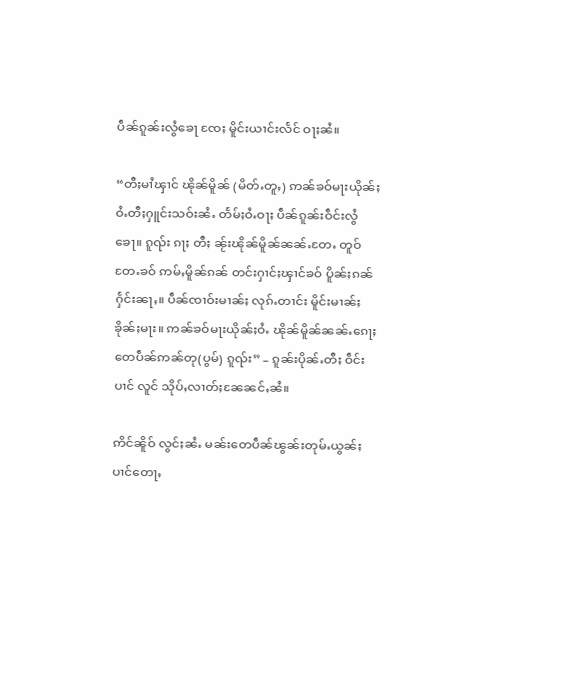ပဵၼ်ၵူၼ်းလွႆၶေႃ ၸႄႈ မိူင်းယၢင်းလႅင် ဝႃႈၼႆ။

“တီႈမၢႆၾၢင် ၽိုၼ်မိူၼ် (မိတ်ႉတူႇ) ဢၼ်ၶဝ်မႃးယိုၼ်ႈဝႆႉတီႈႁူင်းသဝ်းၼႆႉ တႅမ်ႈဝႆႉဝႃႈ ပဵၼ်ၵူၼ်းဝဵင်းလွႆၶေႃ။ ၵူၺ်း ၵႃႈ တီႈ ၼႂ်းၽိုၼ်မိူၼ်ၼၼ်ႉတႄႉ တူဝ်တႄႉၶဝ် ဢမ်ႇမိူၼ်ၵၼ် တင်းႁၢင်ႈၾၢင်ၶဝ် ပိူၼ်ႈၵၼ်ႁႅင်းၼႃႇ။ ပဵၼ်ၸၢဝ်းမၢၼ်ႈ လုၵ်ႉတၢင်း မိူင်းမၢၼ်ႈ ၶိုၼ်ႈမႃး။ ဢၼ်ၶဝ်မႃးယိုၼ်ႈဝႆႉ ၽိုၼ်မိူၼ်ၼၼ်ႉၵေႃႈ တေပဵၼ်ဢၼ်တု(ပွမ်) ၵူၺ်း” – ၵူၼ်းပိုၼ်ႉတီႈ ဝဵင်းပၢင် လူင် သိုပ်ႇလၢတ်ႈၼႄၼင်ႇၼႆ။

ဢိင်ၼိူဝ် လွင်ႈၼႆႉ မၼ်းတေပဵၼ်ၽွၼ်းတုမ်ႉယွၼ်ႈ ပၢင်တေႃႇ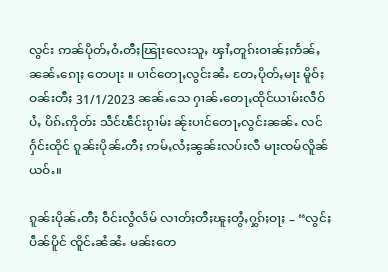လွင်း ဢၼ်ပိုတ်ႇဝႆႉတီႈၽြႃးလေးသူႇ ၾၢႆႇတူၵ်းဝၢၼ်ႈဢႅၼ်ႇ ၼၼ်ႉၵေႃႈ တေပႃး ။ ပၢင်တေႃႇလွင်းၼႆႉ တႄႇပိုတ်ႇမႃး မိူဝ်ႈဝၼ်းတီႈ 31/1/2023 ၼၼ်ႉသေ ႁၢၼ်ႉတေႃႇထိုင်ယၢမ်းလဵဝ် ပႆႇ ပိၵ်ႉဢိုတ်း သဵင်ၽဵင်းၵႂၢမ်း ၼႂ်းပၢင်တေႃႇလွင်းၼၼ်ႉ လင်ႁႅင်းထိုင် ၵူၼ်းပိုၼ်ႉတီႈ ဢမ်ႇလႆႈၼွၼ်းလပ်းလီ မႃးၸမ်လိူၼ် ယဝ်ႉ။

ၵူၼ်းပိုၼ်ႉတီႈ ဝဵင်းလွႆလႅမ် လၢတ်ႈတီႈၽူႈတွႆႇႁွၵ်ႈဝႃႈ – “လွင်ႈပဵၼ်ပိူင် ၸိူင်ႉၼႆၼႆႉ မၼ်းတေ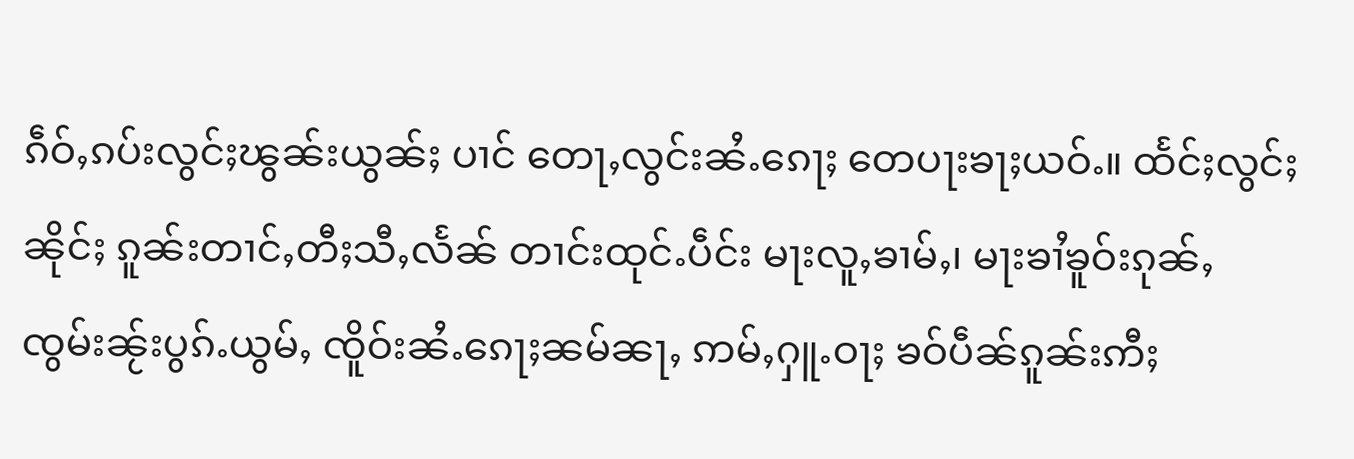ၵဵဝ်ႇၵပ်းလွင်ႈၽွၼ်းယွၼ်ႈ ပၢင် တေႃႇလွင်းၼႆႉၵေႃႈ တေပႃးၶႃႈယဝ်ႉ။ ထႅင်ႈလွင်ႈၼိုင်ႈ ၵူၼ်းတၢင်ႇတီႈသီႇလႅၼ် တၢင်းထုင်ႉပဵင်း မႃးလူႇၶၢမ်ႇ၊ မႃးၶၢႆၶူဝ်းၵုၼ်ႇ ၸွမ်းၼႂ်းပွၵ်ႉယွမ်ႇ ၸိူဝ်းၼႆႉၵေႃႈၼမ်ၼႃႇ ဢမ်ႇႁူႉဝႃႈ ၶဝ်ပဵၼ်ၵူၼ်းဢီႈ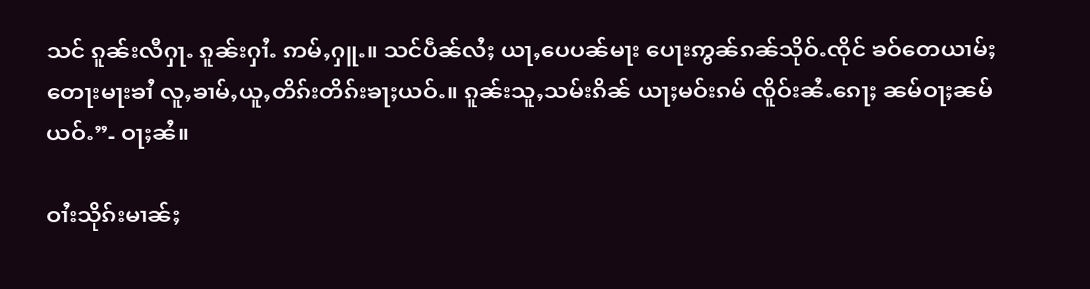သင် ၵူၼ်းလီႁႃႉ ၵူၼ်းႁၢႆႉ ဢမ်ႇႁူႉ။ သင်ပဵၼ်လႆႈ ယႃႇပေပၼ်မႃး ပေႃးဢွၼ်ၵၼ်သိုဝ်ႉၸိုင် ၶဝ်တေယၢမ်ႈ တေႃးမႃးၶၢႆ လူႇၶၢမ်ႇယူႇတိၵ်းတိၵ်းၶႃႈယဝ်ႉ။ ၵူၼ်းသူႇသမ်းၵိၼ် ယႃႈမဝ်းၵမ် ၸိူဝ်းၼႆႉၵေႃႈ ၼမ်ဝႃႈၼမ်ယဝ်ႉ”- ဝႃႈၼႆ။

ဝၢႆးသိုၵ်းမၢၼ်ႈ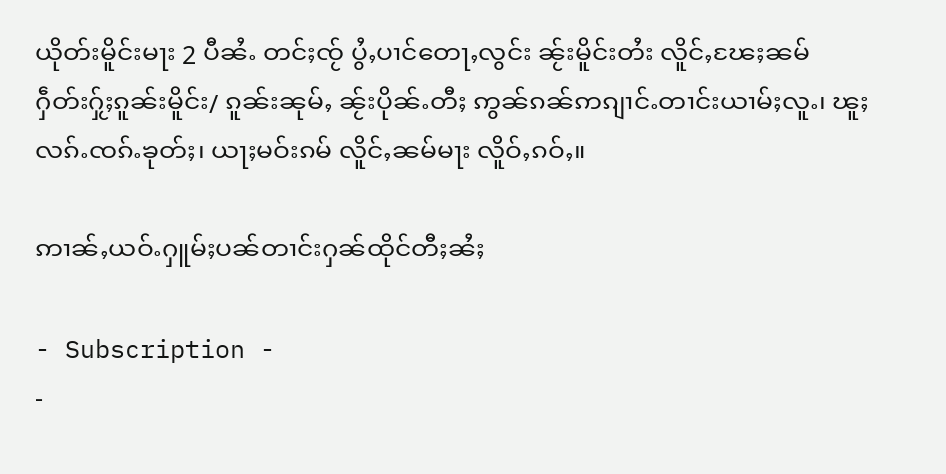ယိုတ်းမိူင်းမႃး 2 ပီၼႆႉ တင်ႈၸႂ် ပွႆႇပၢင်တေႃႇလွင်း ၼႂ်းမိူင်းတႆး လိူင်ႇၽႄႈၼမ် ႁဵတ်းႁႂ်ႈၵူၼ်းမိူင်း/ ၵူၼ်းၼုမ်ႇ ၼႂ်းပိုၼ်ႉတီႈ ဢွၼ်ၵၼ်ဢၵျၢင်ႉတၢင်းယၢမ်ႈလူႉ၊ ၽူႈလၵ်ႉၸၵ်ႉၶုတ်ႈ၊ ယႃႈမဝ်းၵမ် လိူင်ႇၼမ်မႃး လိူဝ်ႇၵဝ်ႇ။

ဢၢၼ်ႇယဝ်ႉႁူမ်ႈပၼ်တၢင်းႁၼ်ထိုင်တီႈၼႆႈ

- Subscription -
-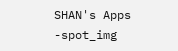SHAN's Apps -spot_img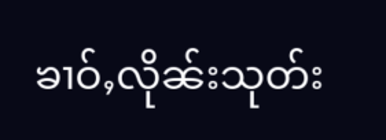ၶၢဝ်ႇလိုၼ်းသုတ်း